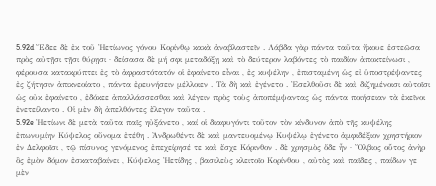5.92d Ἔδεε δὲ ἐκ τοῦ Ἠετίωνος γόνου Κορίνθῳ κακὰ ἀναβλαστεῖν . Λάβδα γὰρ πάντα ταῦτα ἤκουε ἑστεῶσα πρὸς αὐτῇσι τῇσι θύρῃσι · δείσασα δὲ μή σφι μεταδόξῃ καὶ τὸ δεύτερον λαβόντες τὸ παιδίον ἀποκτείνωσι , φέρουσα κατακρύπτει ἐς τὸ ἀφραστότατόν οἱ ἐφαίνετο εἶναι , ἐς κυψέλην , ἐπισταμένη ὡς εἰ ὑποστρέψαντες ἐς ζήτησιν ἀπικνεοίατο , πάντα ἐρευνήσειν μέλλοιεν . Τὰ δὴ καὶ ἐγένετο . Ἐσελθοῦσι δὲ καὶ διζημένοισι αὐτοῖσι ὡς οὐκ ἐφαίνετο , ἐδόκεε ἀπαλλάσσεσθαι καὶ λέγειν πρὸς τοὺς ἀποπέμψαντας ὡς πάντα ποιήσειαν τὰ ἐκεῖνοι ἐνετείλαντο . Οἱ μὲν δὴ ἀπελθόντες ἔλεγον ταῦτα .
5.92e Ἠετίωνι δὲ μετὰ ταῦτα παῖς ηὐξάνετο , καί οἱ διαφυγόντι τοῦτον τὸν κίνδυνον ἀπὸ τῆς κυψέλης ἐπωνυμίην Κύψελος οὔνομα ἐτέθη . Ἀνδρωθέντι δὲ καὶ μαντευομένῳ Κυψέλῳ ἐγένετο ἀμφιδέξιον χρηστήριον ἐν Δελφοῖσι , τῷ πίσυνος γενόμενος ἐπεχείρησέ τε καὶ ἔσχε Κόρινθον . δὲ χρησμὸς ὅδε ἦν · Ὄλβιος οὗτος ἀνὴρ ὃς ἐμὸν δόμον ἐσκαταβαίνει , Κύψελος Ἠετίδης , βασιλεὺς κλειτοῖο Κορίνθου , αὐτὸς καὶ παῖδες , παίδων γε μὲν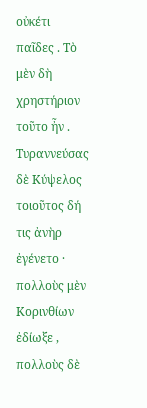οὐκέτι παῖδες . Τὸ μὲν δὴ χρηστήριον τοῦτο ἦν . Τυραννεύσας δὲ Κύψελος τοιοῦτος δή τις ἀνὴρ ἐγένετο · πολλοὺς μὲν Κορινθίων ἐδίωξε , πολλοὺς δὲ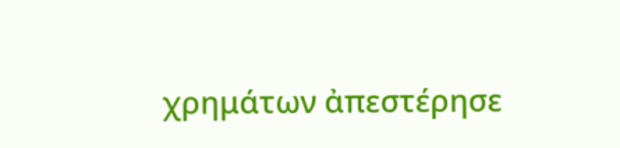χρημάτων ἀπεστέρησε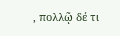, πολλῷ δέ τι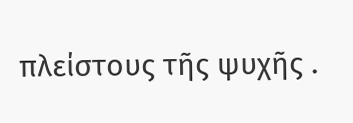πλείστους τῆς ψυχῆς .